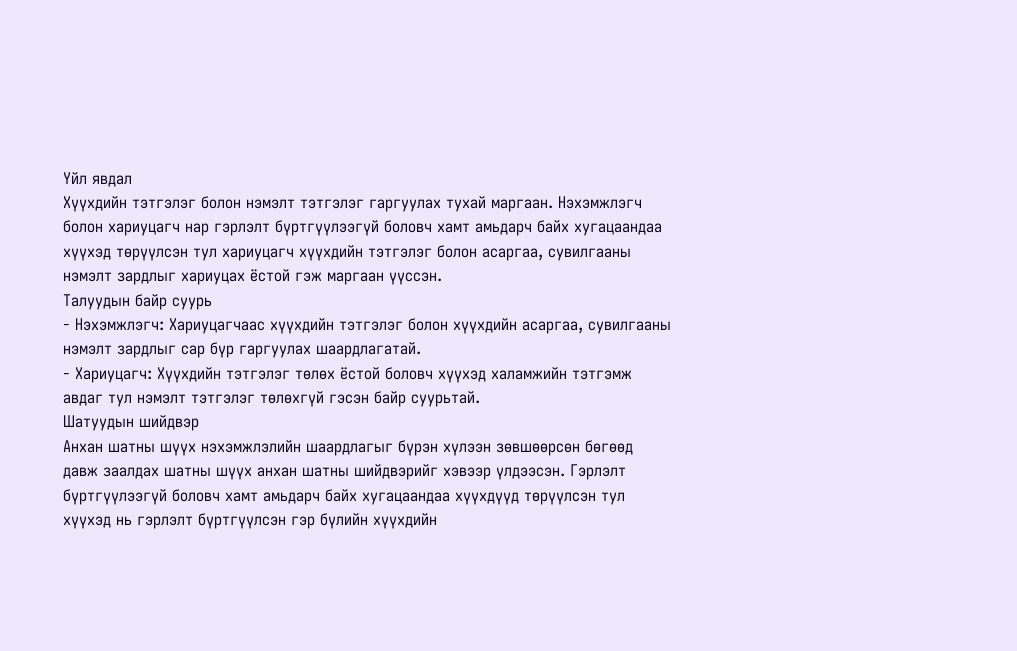Үйл явдал
Хүүхдийн тэтгэлэг болон нэмэлт тэтгэлэг гаргуулах тухай маргаан. Нэхэмжлэгч болон хариуцагч нар гэрлэлт бүртгүүлээгүй боловч хамт амьдарч байх хугацаандаа хүүхэд төрүүлсэн тул хариуцагч хүүхдийн тэтгэлэг болон асаргаа, сувилгааны нэмэлт зардлыг хариуцах ёстой гэж маргаан үүссэн.
Талуудын байр суурь
- Нэхэмжлэгч: Хариуцагчаас хүүхдийн тэтгэлэг болон хүүхдийн асаргаа, сувилгааны нэмэлт зардлыг сар бүр гаргуулах шаардлагатай.
- Хариуцагч: Хүүхдийн тэтгэлэг төлөх ёстой боловч хүүхэд халамжийн тэтгэмж авдаг тул нэмэлт тэтгэлэг төлөхгүй гэсэн байр суурьтай.
Шатуудын шийдвэр
Анхан шатны шүүх нэхэмжлэлийн шаардлагыг бүрэн хүлээн зөвшөөрсөн бөгөөд давж заалдах шатны шүүх анхан шатны шийдвэрийг хэвээр үлдээсэн. Гэрлэлт бүртгүүлээгүй боловч хамт амьдарч байх хугацаандаа хүүхдүүд төрүүлсэн тул хүүхэд нь гэрлэлт бүртгүүлсэн гэр бүлийн хүүхдийн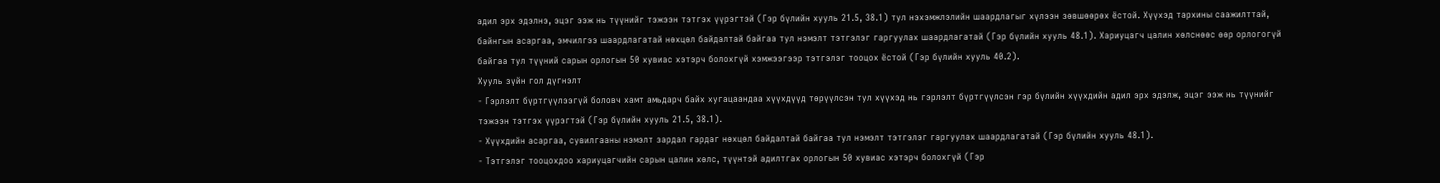адил эрх эдэлнэ, эцэг ээж нь түүнийг тэжээн тэтгэх үүрэгтэй (Гэр бүлийн хууль 21.5, 38.1) тул нэхэмжлэлийн шаардлагыг хүлээн зөвшөөрөх ёстой. Хүүхэд тархины саажилттай, байнгын асаргаа, эмчилгээ шаардлагатай нөхцөл байдалтай байгаа тул нэмэлт тэтгэлэг гаргуулах шаардлагатай (Гэр бүлийн хууль 48.1). Хариуцагч цалин хөлснөөс өөр орлогогүй байгаа тул түүний сарын орлогын 50 хувиас хэтэрч болохгүй хэмжээгээр тэтгэлэг тооцох ёстой (Гэр бүлийн хууль 40.2).
Хууль зүйн гол дүгнэлт
- Гэрлэлт бүртгүүлээгүй боловч хамт амьдарч байх хугацаандаа хүүхдүүд төрүүлсэн тул хүүхэд нь гэрлэлт бүртгүүлсэн гэр бүлийн хүүхдийн адил эрх эдэлж, эцэг ээж нь түүнийг тэжээн тэтгэх үүрэгтэй (Гэр бүлийн хууль 21.5, 38.1).
- Хүүхдийн асаргаа, сувилгааны нэмэлт зардал гардаг нөхцөл байдалтай байгаа тул нэмэлт тэтгэлэг гаргуулах шаардлагатай (Гэр бүлийн хууль 48.1).
- Тэтгэлэг тооцохдоо хариуцагчийн сарын цалин хөлс, түүнтэй адилтгах орлогын 50 хувиас хэтэрч болохгүй (Гэр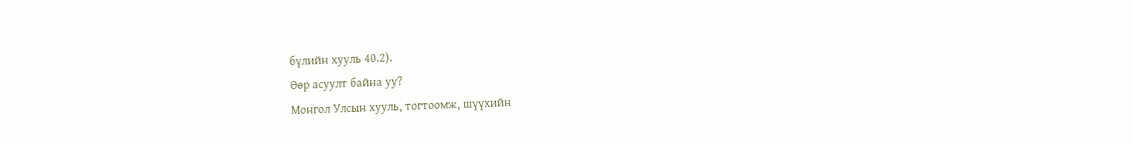бүлийн хууль 40.2).
Өөр асуулт байна уу?
Монгол Улсын хууль, тогтоомж, шүүхийн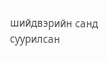шийдвэрийн санд суурилсан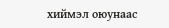хиймэл оюунаас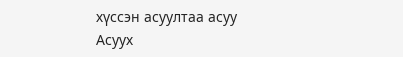хүссэн асуултаа асуу
Асуух